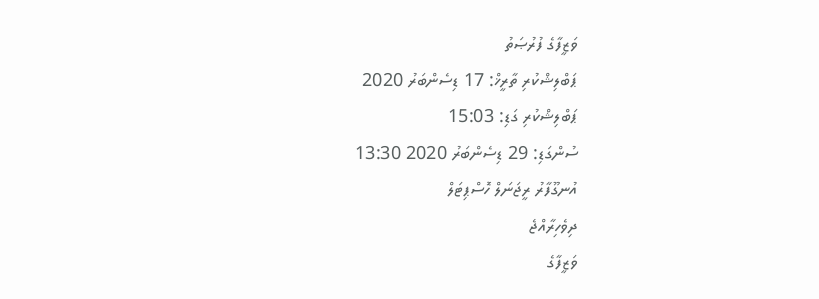ވަޒީފާގެ ފުރުޞަތު
ޕަބްލިޝްކުރި ތާރީޚް: 17 ޑިސެންބަރު 2020
ޕަބްލިޝްކުރި ގަޑި: 15:03
ސުންގަޑި: 29 ޑިސެންބަރު 2020 13:30
އުނގޫފާރު ރީޖަނަލް ހޮސްޕިޓަލް
ދިވެހިރާއްޖެ
ވަޒީފާގެ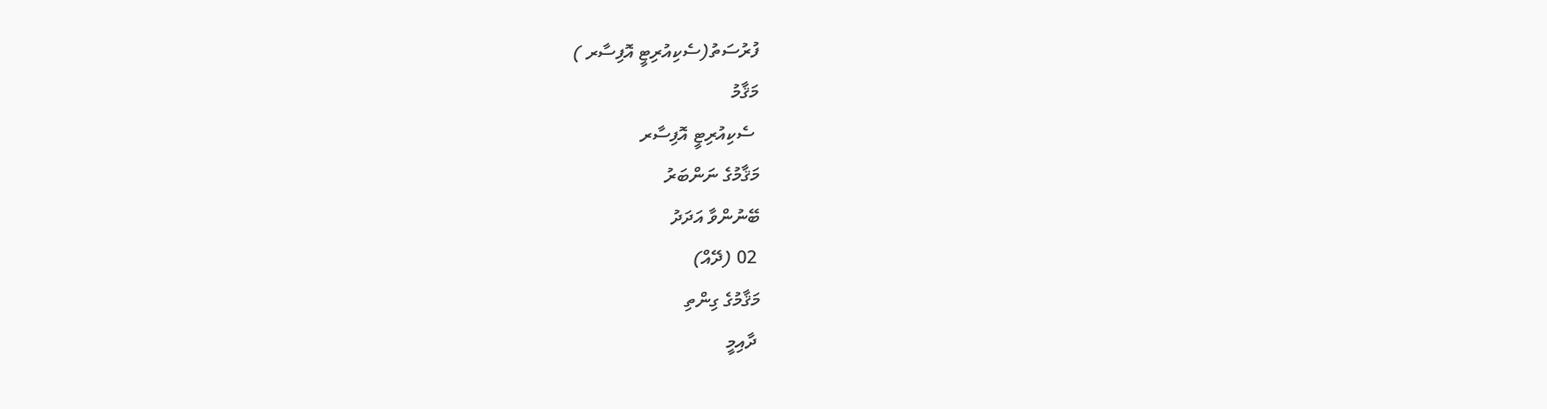ފުރުސަތު(ސެކިއުރިޓީ އޮފިސާރ )
މަޤާމު
 ސެކިއުރިޓީ އޮފިސާރ
މަޤާމުގެ ނަންބަރު
ބޭނުންވާ އަދަދު
 02 (ދޭއް)
މަޤާމުގެ ގިންތި
 ދާއިމީ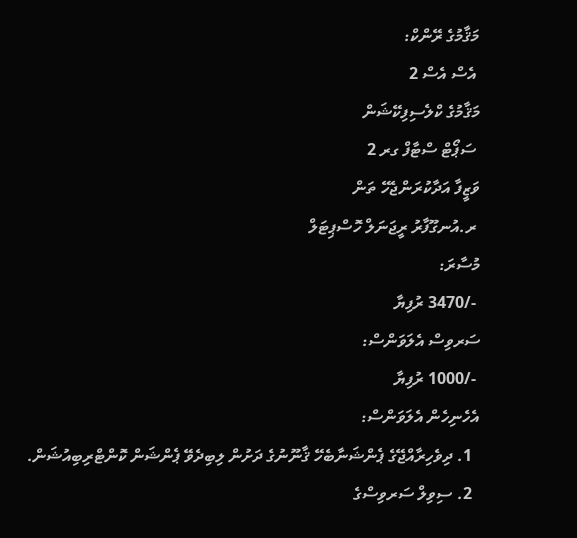މަޤާމުގެ ރޭންކް:
 އެސް އެސް 2
މަޤާމުގެ ކްލެސިފިކޭޝަން
 ސަޕޯޓް ސްޓާފް ގރ 2
ވަޒީފާ އަދާކުރަންޖެހޭ ތަން
 ރ.އުނގޫފާރު ރީޖަނަލް ހޮސްޕިޓަލް
މުސާރަ:
 -/3470 ރުފިޔާ
ސަރވިސް އެލަވަންސް:
 -/1000 ރުފިޔާ
އެހެނިހެން އެލަވަންސް:
  1. ދިވެހިރާއްޖޭގެ ޕެންޝަނާބެހޭ ޤާނޫނުގެ ދަށުން ލިބިދެވޭ ޕެންޝަން ކޮންޓްރިބިއުޝަން.
  2. ސިވިލް ސަރވިސްގެ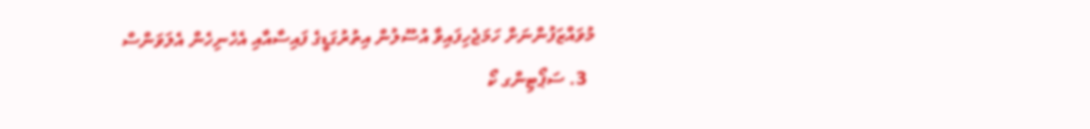މުވައްޒަފުންނަށް ހަމަޖެހިފައިވާ އުސޫލުން އިތުރުގަޑީގެ ފައިސާއާއި އެހެނިހެން އެލަވަންސް
  3. ސަޕޯޓިންގ ކޯ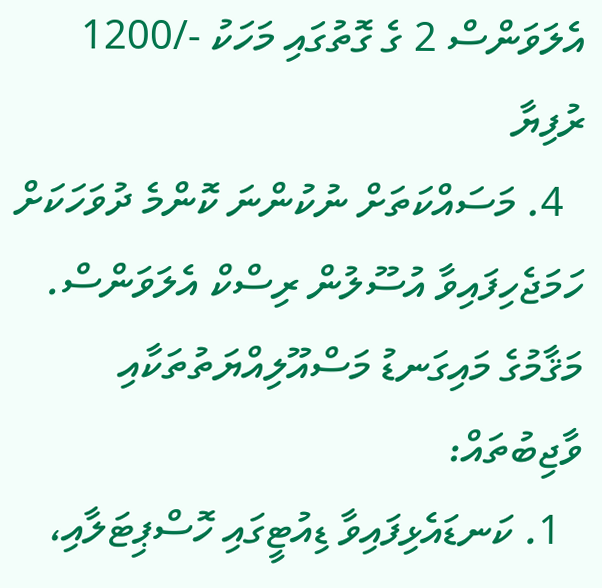އެލަވަންސް 2 ގެ ގޮތުގައި މަހަކު -/1200 ރުފިޔާ
  4. މަސައްކަތަށް ނުކުންނަ ކޮންމެ ދުވަހަކަށް ހަމަޖެހިފައިވާ އުސޫލުން ރިސްކް އެލަވަންސް.
މަޤާމުގެ މައިގަނޑު މަސްއޫލިއްޔަތުތަކާއި ވާޖިބުތައް:
  1. ކަނޑައެޅިފައިވާ ޑިއުޓީގައި ހޮސްޕިޓަލާއި،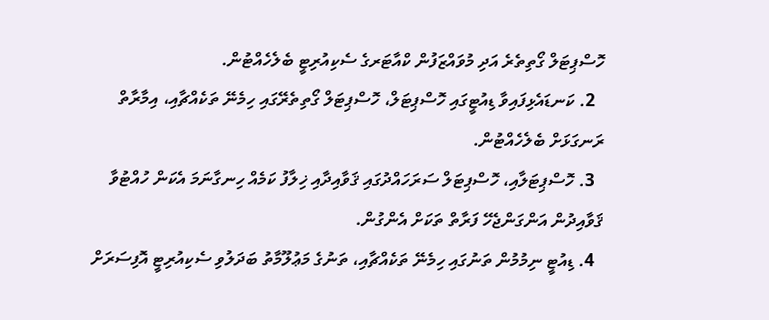ހޮސްޕިޓަލް ގޯތިތެރެ އަދި މުވައްޒަފުން ކްއާޓަރގެ ސެކިއުރިޓީ ބެލެހެއްޓުން.
  2. ކަނޑައެޅިފައިވާ ޑިއުޓީގައި ހޮސްޕިޓަލް، ހޮސްޕިޓަލް ގޯތިތެރޭގައި ހިމެނޭ ތަކެއްޗާއި، އިމާރާތް ރަނގަޅަށް ބެލެހެއްޓުން.
  3. ހޮސްޕިޓަލާއި، ހޮސްޕިޓަލް ސަރަހައްދުގައި ޤަވާއިދާއި ޚިލާފު ކަމެއް ހިނގާނަމަ އެކަން ހުއްޓުވާ ޤަވާއިދުން އަންގަންޖެހޭ ފަރާތް ތަކަށް އެންގުން.
  4. ޑިއުޓީ ނިމުމުން ތަނުގައި ހިމެނޭ ތަކެއްޗާއި، ތަނުގެ މަޢުލޫމާތު ބަދަލުވި ސެކިއުރިޓީ އޮފިސަރަށް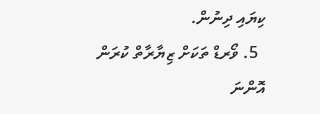ކިޔައި ދިނުން.
  5. ވޯރޑް ތަކަށް ޒިޔާރާތް ކުރަން އޮންނަ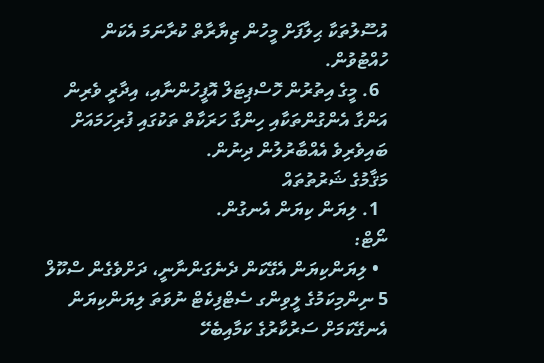އުސޫލުތަކާ ޙިލާފަށް މީހުން ޒިޔާރާތް ކުރާނަމަ އެކަން ހުއްޓުވުން.
  6. މީގެ އިތުރުން ހޮސްޕިޓަލް އޮފީހުންނާއި، އިދާރީ ވެރިން އަންގާ އެންގުންތަކާއި ހިންގާ ހަރަކާތް ތަކުގައި ފުރިހަމައަށް ބައިވެރިވެ އެއްބާރުލުން ދިނުން.
މަޤާމުގެ ޝަރުތުތައް
  1. ލިޔަން ކިޔަން އެނގުން.
ނޯޓް:
  • ލިޔަންކިޔަން އެގޭކަން ދެނެގަންނާނީ، ދަށްވެގެން ސްކޫލް 5 ނިންމިކަމުގެ ލީވިންގ ސެޓްފިކެޓް ނުވަތަ ލިޔަންކިޔަން އެނގޭކަމަށް ސަރުކާރުގެ ކަމާއިބެހޭ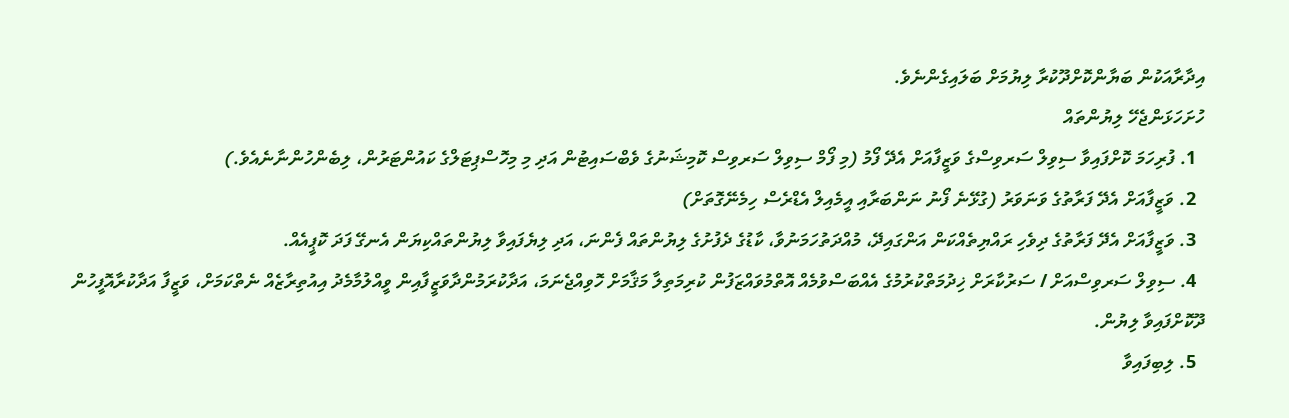އިދާރާއަކުން ބަޔާންކޮށްދޫކުރާ ލިޔުމަށް ބަލައިގެންނެވެ.
ހުށަހަޅަންޖެހޭ ލިޔުންތައް
  1. ފުރިހަމަ ކޮށްފައިވާ ސިވިލް ސަރވިސްގެ ވަޒީފާއަށް އެދޭ ފޯމު (މި ފޯމް ސިވިލް ސަރވިސް ކޮމިޝަނުގެ ވެބްސައިޓުން އަދި މި މިހޮސްޕިޓަލްގެ ކައުންޓަރުން، ލިބެންހުންނާނެއެވެ.)
  2. ވަޒީފާއަށް އެދޭ ފަރާތުގެ ވަނަވަރު (ގުޅޭނެ ފޯނު ނަންބަރާއި އީމެއިލް އެޑްރެސް ހިމެނޭގޮތަށް)
  3. ވަޒީފާއަށް އެދޭ ފަރާތުގެ ދިވެހި ރައްޔިތެއްކަން އަންގައިދޭ، މުއްދަތުހަމަނުވާ، ކާޑުގެ ދެފުށުގެ ލިޔުންތައް ފެންނަ، އަދި ލިޔެފައިވާ ލިޔުންތައްކިޔަން އެނގޭ ފަދަ ކޮޕީއެއް.
  4. ސިވިލް ސަރވިސްއަށް / ސަރުކާރަށް ޚިދުމަތްކުރުމުގެ އެއްބަސްވުމެއް އޮތްމުވައްޒަފުން ކުރިމަތިލާ މަޤާމަށް ހޮވިއްޖެނަމަ، އަދާކުރަމުންދާވަޒީފާއިން ވީއްލުމާމެދު އިއުތިރާޒެއް ނެތްކަމަށް، ވަޒީފާ އަދާކުރާއޮފީހުން ދޫކޮށްފައިވާ ލިޔުން.
  5. ލިބިފައިވާ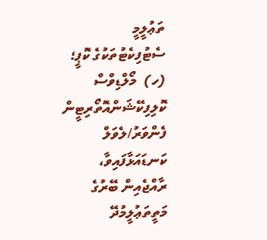ތަޢުލީމީ ސެޓުފިކެޓުތަކުގެ ކޮޕީ؛
(ހ)  މޯލްޑިވްސް ކޮލިފިކޭޝަންއޮތޯރިޓީން ފެންވަރު/ލެވަލް ކަނޑައަޅާފައިވާ، ރާއްޖެއިން ބޭރުގެ މަތީތަޢުލީމުދޭ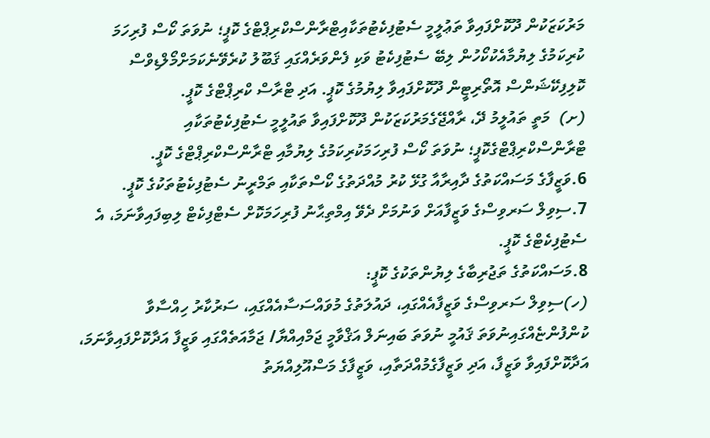މަރުކަޒަކުން ދޫކޮށްފައިވާ ތަޢުލީމީ ސެޓުފިކެޓުތަކާއިޓްރާންސްކްރިޕްޓްގެ ކޮޕީ؛ ނުވަތަ ކޯސް ފުރިހަމަ ކުރިކަމުގެ ލިޔުމާއެކުކޯހުން ލިބޭ ސެޓުފިކެޓު ވަކި ފެންވަރެއްގައި ޤަބޫލު ކުރެވޭނެކަމަށްމޯލްޑިވްސް ކޮލިފިކޭޝަންސް އޮތޯރިޓީން ދޫކޮށްފައިވާ ލިޔުމުގެ ކޮޕީ. އަދި ޓްރާސް ކްރިޕްޓްގެ ކޮޕީ.
(ށ)  މަތީ ތައުލީމު ދޭ، ރާއްޖޭގެމަރުކަޒަކުން ދޫކޮށްފައިވާ ތައުލީމީ ސެޓުފިކެޓުތަކާއި ޓްރާންސްކްރިޕްޓްގެކޮޕީ؛ ނުވަތަ ކޯސް ފުރިހަމަކުރިކަމުގެ ލިޔުމާއި ޓްރާންސްކްރިޕްޓްގެ ކޮޕީ.
6.ވަޒީފާގެ މަސައްކަތުގެ ދާއިރާއާ ގުޅޭ ކުރު މުއްދަތުގެ ކޯސްތަކާއި ތަމްރީނު ސެޓުފިކެޓުތަކުގެ ކޮޕީ.
7.ސިވިލް ސަރވިސްގެ ވަޒީފާއަށް ވަނުމަށް ދެވޭ އިމްތިޙާނު ފުރިހަމަކޮށް ސެޓްފިކެޓް ލިބިފައިވާނަމަ، އެ ސެޓުފިކެޓްގެ ކޮޕީ.
8.މަސައްކަތުގެ ތަޖުރިބާގެ ލިޔުންތަކުގެ ކޮޕީ:
(ހ)ސިވިލް ސަރވިސްގެ ވަޒީފާއެއްގައި، ދައުލަތުގެ މުވައްސަސާއެއްގައި، ސަރުކާރު ހިއްސާވާ ކުންފުންޏެއްގައިނުވަތަ ޤައުމީ ނުވަތަ ބައިނަލް އަޤްވާމީ ޖަމްއިއްޔާ/ ޖަމާއަތެއްގައި ވަޒީފާ އަދާކޮށްފައިވާނަމަ، އަދާކޮށްފައިވާ ވަޒީފާ، އަދި ވަޒީފާގެމުއްދަތާއި، ވަޒީފާގެ މަސްއޫލިއްޔަތު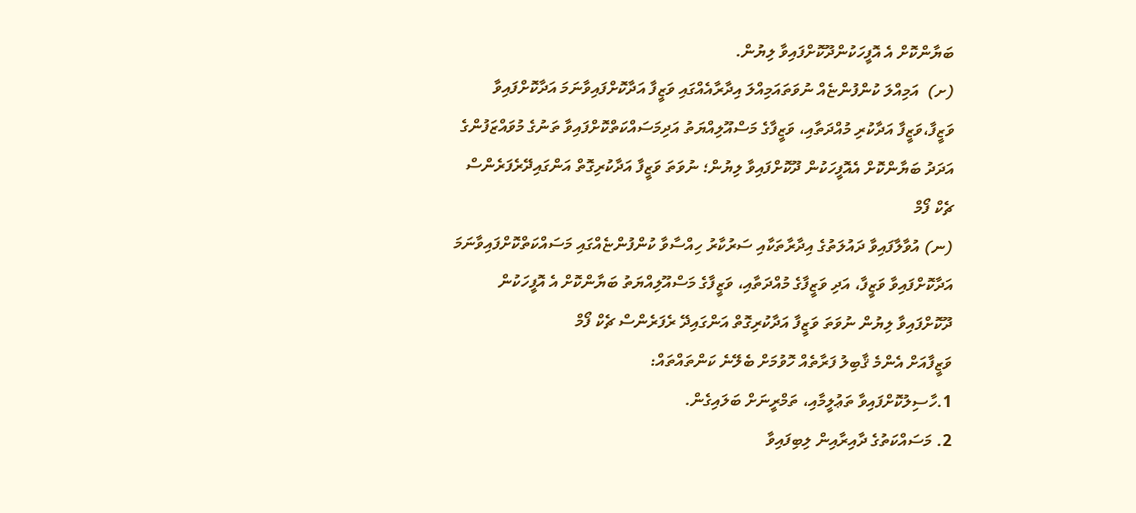ބަޔާންކޮށް އެ އޮފީހަކުންދޫކޮށްފައިވާ ލިޔުން.
(ށ)  އަމިއްލަ ކުންފުންޏެއް ނުވަތައަމިއްލަ އިދާރާއެއްގައި ވަޒީފާ އަދާކޮށްފައިވާނަމަ އަދާކޮށްފައިވާ ވަޒީފާ،ވަޒީފާ އަދާކުރި މުއްދަތާއި، ވަޒީފާގެ މަސްއޫލިއްޔަތު އަދިމަސައްކަތްކޮށްފައިވާ ތަނުގެ މުވައްޒަފުންގެ އަދަދު ބަޔާންކޮށް އެއޮފީހަކުން ދޫކޮށްފައިވާ ލިޔުން؛ ނުވަތަ ވަޒީފާ އަދާކުރިގޮތް އަންގައިދޭރެފަރެންސް ޗެކް ފޯމް
(ނ) އުވާލާފައިވާ ދައުލަތުގެ އިދާރާތަކާއި ސަރުކާރު ހިއްސާވާ ކުންފުންޏެއްގައި މަސައްކަތްކޮށްފައިވާނަމަ އަދާކޮށްފައިވާ ވަޒީފާ، އަދި ވަޒީފާގެ މުއްދަތާއި، ވަޒީފާގެ މަސްއޫލިއްޔަތު ބަޔާންކޮށް އެ އޮފީހަކުން ދޫކޮށްފައިވާ ލިޔުން ނުވަތަ ވަޒީފާ އަދާކުރިގޮތް އަންގައިދޭ ރެފަރެންސް ޗެކް ފޯމް
ވަޒީފާއަށް އެންމެ ޤާބިލު ފަރާތެއް ހޮވުމަށް ބެލޭނެ ކަންތައްތައް:
1.ހާސިލުކޮށްފައިވާ ތަޢުލީމާއި، ތަމްރީނަށް ބަލައިގެން.
2. މަސައްކަތުގެ ދާއިރާއިން ލިބިފައިވާ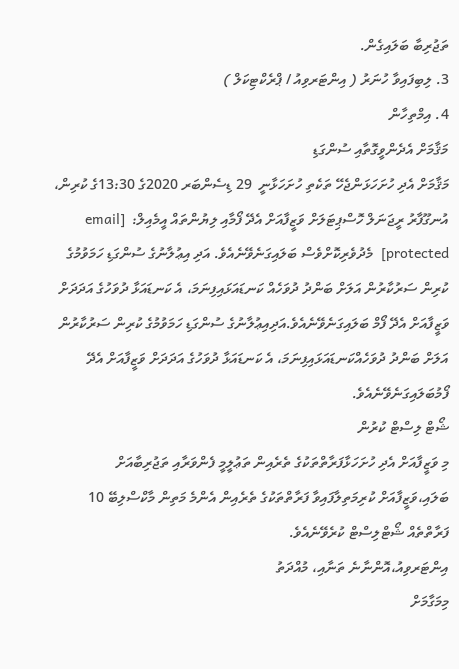ތަޖުރިބާ ބަލައިގެން.
3. ލިބިފައިވާ ހުނަރު ( އިންޓަރވިއު / ޕްރެކްޓިކަލް )
4. އިމްތިހާން
މަޤާމަށް އެދެންވީގޮތާއި ސުންގަޑި
މަޤާމަށް އެދި ހުށަހަޅަންޖެހޭ ތަކެތި ހުށަހަޅާނީ  29 ޑިސެންބަރ 2020ގެ 13:30ގެ ކުރިން،   އުނގޫފާރު ރީޖަނަލް ހޮސްޕިޓަލަށް ވަޒީފާއަށް އެދޭ ފޯމާއި ލިޔުންތައް އީމެއިލް:  [email protected]  މެދުވެރިކޮށްވެސް ބަލައިގަނެވޭނެއެވެ. އަދި އިޢުލާނުގެ ސުންގަޑި ހަމަވުމުގެ ކުރިން ސަރުކާރުން އަލަށް ބަންދު ދުވަހެއް ކަނޑައަޅައިފިނަމަ، އެ ކަނޑައަޅާ ދުވަހުގެ އަދަދަށް ވަޒީފާއަށް އެދޭ ފޯމް ބަލައިގަނެވޭނެއެވެ.އަދިއިޢުލާނުގެ ސުންގަޑި ހަމަވުމުގެ ކުރިން ސަރުކާރުން އަލަށް ބަންދު ދުވަހެއްކަނޑައަޅައިފިނަމަ، އެ ކަނޑައަޅާ ދުވަހުގެ އަދަދަށް ވަޒީފާއަށް އެދޭ ފޯމުބަލައިގަނެވޭނެއެވެ.
ޝޯޓް ލިސްޓް ކުރުން
މި ވަޒީފާއަށް އެދި ހުށަހަޅާފަރާތްތަކުގެ ތެރެއިން ތަޢުލީމީ ފެންވަރާއި ތަޖުރިބާއަށް ބަލައި،ވަޒީފާއަށް ކުރިމަތިލާފައިވާ ފަރާތްތަކުގެ ތެރެއިން އެންމެ މަތިން މާކްސްލިބޭ 10 ފަރާތްތެއް ޝޯޓްލިސްޓް ކުރެވޭނެއެވެ.
އިންޓަރވިއު،އޮންނާނެ ތަނާއި، މުއްދަތު
މިމަގާމަށް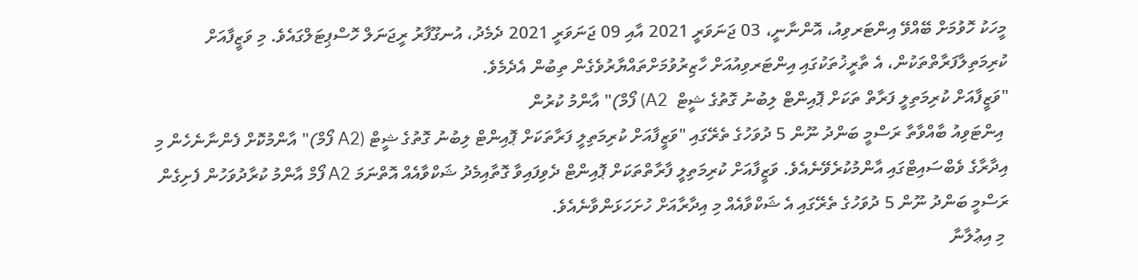މީހަކު ހޮވުމަށް ބޭއްވޭ އިންޓަރވިއު، އޮންނާނީ، 03 ޖަނަވަރީ 2021 އާއި 09 ޖަނަވަރީ 2021 ދެމެދު، އުނގޫފާރު ރީޖަނަލް ހޮސްޕިޓަލްގައެވެ. މި ވަޒީފާއަށް ކުރިމަތިލާފަރާތްތަކުން، އެ ތާރީޚުތަކުގައި އިންޓަރވިއުއަށް ހާޒިރުވުމަށްތައްޔާރުވެގެން ތިބުން އެދެމެވެ.
"ވަޒީފާއަށް ކުރިމަތިލީ ފަރާތް ތަކަށް ޕޮއިންޓް ލިބުނު ގޮތުގެ ޝީޓް  A2) ފޯމް)" އާންމު ކުރުން
 އިންޓަވިއު ބާއްވާތާ ރަސްމީ ބަންދު ނޫން 5 ދުވަހުގެ ތެރޭގައި "ވަޒީފާއަށް ކުރިމަތިލީ ފަރާތަކަށް ޕޮއިންޓް ލިބުނު ގޮތުގެ ޝީޓް (A2 ފޯމް)" އާންމުކޮށް ފެންނާނެހެން މި އިދާރާގެ ވެބްސައިޓްގައި އާންމުކުރެވޭނެއެވެ. ވަޒީފާއަށް ކުރިމަތިލީ ފާރާތްތަކަށް ޕޮއިންޓް ދެވިފައިވާ ގޮތާއިމެދު ޝަކްވާއެއް އޮތްނަމަ A2 ފޯމް އާންމު ކުރާދުވަހުން ފެށިގެން ރަސްމީ ބަންދު ނޫން 5 ދުވަހުގެ ތެރޭގައި އެ ޝަކްވާއެއް މި އިދާރާއަށް ހުށަހަޅަންވާނެއެވެ.
 މި އިޢުލާނާ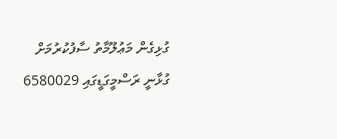ގުޅިގެން މަޢުލޫމާތު ސާފުކުރުމަށް ގުޅާނީ ރަސްމީގަޑީގައި 6580029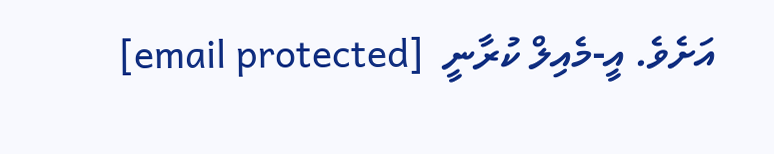އަށެވެ. އީ-މެއިލް ކުރާނީ  [email protected]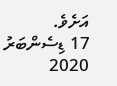އަށެވެ.
17 ޑިސެންބަރު 2020